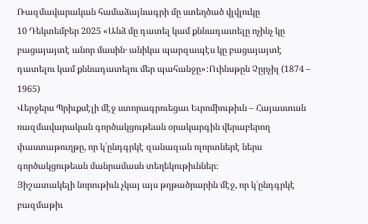Ռազմավարական համաձայնագրի մը ստեղծած վլվլուկը
10 Դեկտեմբեր 2025 «Անձ մը դատել կամ քննադատելը ոչինչ կը բացայայտէ անոր մասին․ անիկա պարզապէս կը բացայայտէ դատելու կամ քննադատելու մեր պահանջը»:Ուինսթըն Չըրչիլ (1874 – 1965)
Վերջերս Պրիւքսէլի մէջ ստորագրուեցաւ Եւրոմիութիւն – Հայաստան ռազմավարական գործակցութեան օրակարգին վերաբերող փաստաթուղթը, որ կ՛ընդգրկէ զանազան ոլորտներէ ներս գործակցութեան մանրամասն տեղեկութիւններ։
Յիշատակելի նորութիւն չկայ այս թղթածրարին մէջ, որ կ՛ընդգրկէ բազմաթիւ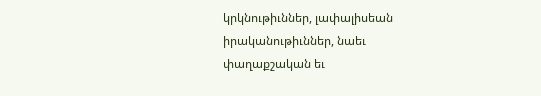կրկնութիւններ, լափալիսեան իրականութիւններ, նաեւ փաղաքշական եւ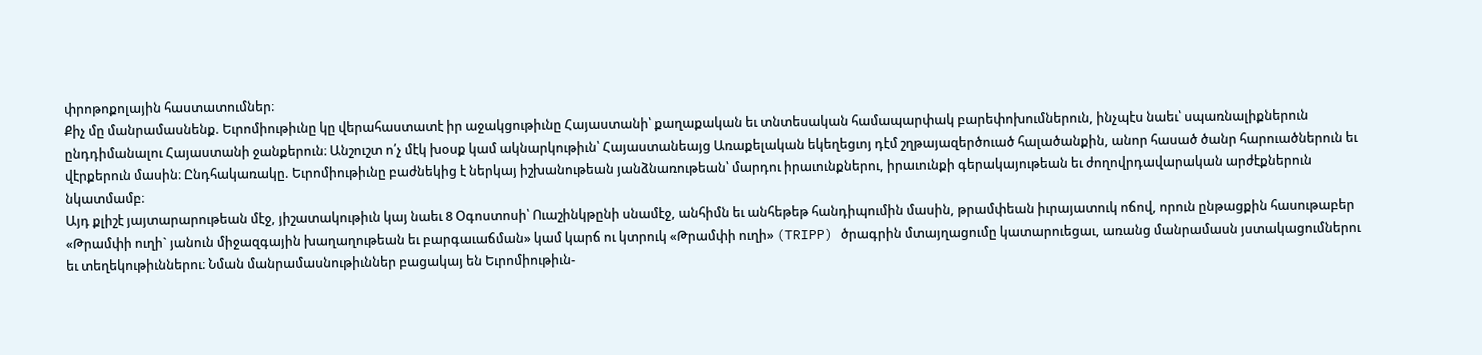փրոթոքոլային հաստատումներ։
Քիչ մը մանրամասնենք. Եւրոմիութիւնը կը վերահաստատէ իր աջակցութիւնը Հայաստանի՝ քաղաքական եւ տնտեսական համապարփակ բարեփոխումներուն, ինչպէս նաեւ՝ սպառնալիքներուն ընդդիմանալու Հայաստանի ջանքերուն։ Անշուշտ ո՛չ մէկ խօսք կամ ակնարկութիւն՝ Հայաստանեայց Առաքելական եկեղեցւոյ դէմ շղթայազերծուած հալածանքին, անոր հասած ծանր հարուածներուն եւ վէրքերուն մասին։ Ընդհակառակը. Եւրոմիութիւնը բաժնեկից է ներկայ իշխանութեան յանձնառութեան՝ մարդու իրաւունքներու, իրաւունքի գերակայութեան եւ ժողովրդավարական արժէքներուն նկատմամբ։
Այդ քլիշէ յայտարարութեան մէջ, յիշատակութիւն կայ նաեւ 8 Օգոստոսի՝ Ուաշինկթընի սնամէջ, անհիմն եւ անհեթեթ հանդիպումին մասին, թրամփեան իւրայատուկ ոճով, որուն ընթացքին հասութաբեր «Թրամփի ուղի` յանուն միջազգային խաղաղութեան եւ բարգաւաճման» կամ կարճ ու կտրուկ «Թրամփի ուղի» (TRIPP) ծրագրին մտայղացումը կատարուեցաւ, առանց մանրամասն յստակացումներու եւ տեղեկութիւններու։ Նման մանրամասնութիւններ բացակայ են Եւրոմիութիւն-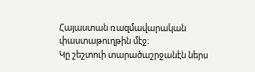Հայաստան ռազմավարական փաստաթուղթին մէջ։
Կը շեշտուի տարածաշրջանէն ներս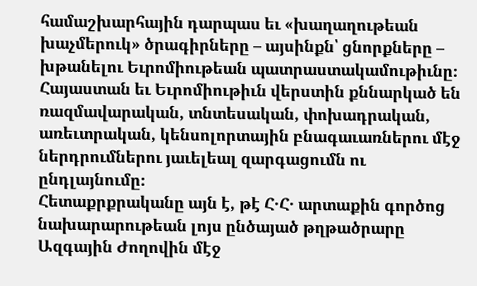համաշխարհային դարպաս եւ «խաղաղութեան խաչմերուկ» ծրագիրները – այսինքն՝ ցնորքները – խթանելու Եւրոմիութեան պատրաստակամութիւնը։
Հայաստան եւ Եւրոմիութիւն վերստին քննարկած են ռազմավարական, տնտեսական, փոխադրական, առեւտրական, կենսոլորտային բնագաւառներու մէջ ներդրումներու յաւելեալ զարգացումն ու ընդլայնումը։
Հետաքրքրականը այն է, թէ Հ․Հ․ արտաքին գործոց նախարարութեան լոյս ընծայած թղթածրարը Ազգային Ժողովին մէջ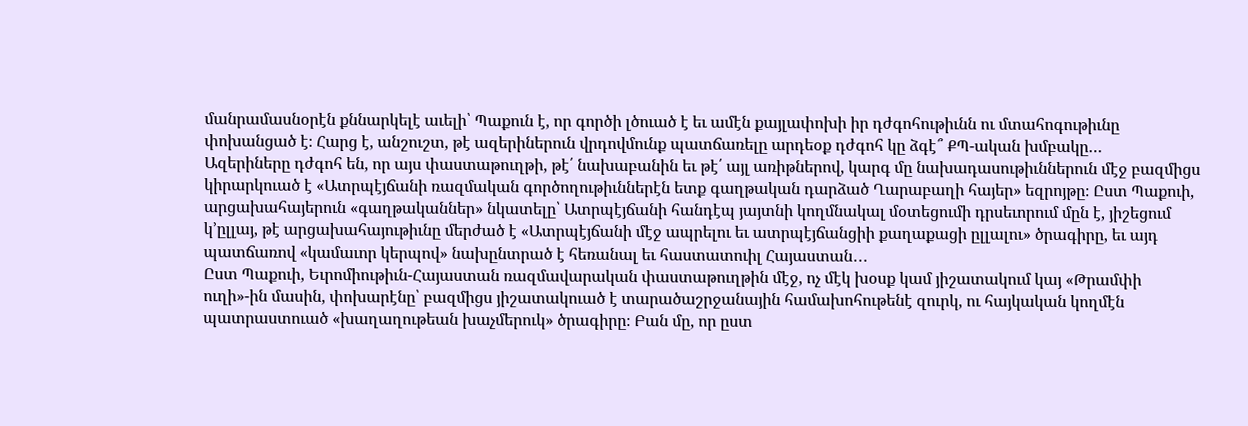մանրամասնօրէն քննարկելէ աւելի՝ Պաքուն է, որ գործի լծուած է եւ ամէն քայլափոխի իր դժգոհութիւնն ու մտահոգութիւնը փոխանցած է։ Հարց է, անշուշտ, թէ ազերիներուն վրդովմունք պատճառելը արդեօք դժգոհ կը ձգէ՞ ՔՊ-ական խմբակը…
Ազերիները դժգոհ են, որ այս փաստաթուղթի, թէ՛ նախաբանին եւ թէ՛ այլ առիթներով, կարգ մը նախադասութիւններուն մէջ բազմիցս կիրարկուած է «Ատրպէյճանի ռազմական գործողութիւններէն ետք գաղթական դարձած Ղարաբաղի հայեր» եզրոյթը։ Ըստ Պաքուի, արցախահայերուն «գաղթականներ» նկատելը՝ Ատրպէյճանի հանդէպ յայտնի կողմնակալ մօտեցումի դրսեւորում մըն է, յիշեցում կ’ըլլայ, թէ արցախահայութիւնը մերժած է «Ատրպէյճանի մէջ ապրելու եւ ատրպէյճանցիի քաղաքացի ըլլալու» ծրագիրը, եւ այդ պատճառով «կամաւոր կերպով» նախընտրած է հեռանալ եւ հաստատուիլ Հայաստան․․․
Ըստ Պաքուի, Եւրոմիութիւն-Հայաստան ռազմավարական փաստաթուղթին մէջ, ոչ մէկ խօսք կամ յիշատակում կայ «Թրամփի ուղի»-ին մասին, փոխարէնը՝ բազմիցս յիշատակուած է տարածաշրջանային համախոհութենէ զուրկ, ու հայկական կողմէն պատրաստուած «խաղաղութեան խաչմերուկ» ծրագիրը։ Բան մը, որ ըստ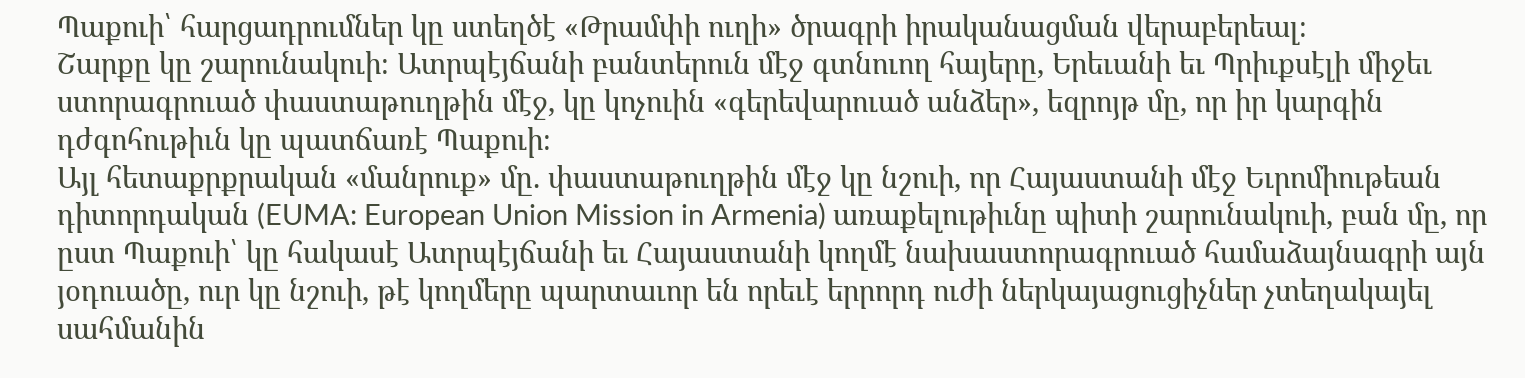Պաքուի՝ հարցադրումներ կը ստեղծէ «Թրամփի ուղի» ծրագրի իրականացման վերաբերեալ։
Շարքը կը շարունակուի։ Ատրպէյճանի բանտերուն մէջ գտնուող հայերը, Երեւանի եւ Պրիւքսէլի միջեւ ստորագրուած փաստաթուղթին մէջ, կը կոչուին «գերեվարուած անձեր», եզրոյթ մը, որ իր կարգին դժգոհութիւն կը պատճառէ Պաքուի։
Այլ հետաքրքրական «մանրուք» մը. փաստաթուղթին մէջ կը նշուի, որ Հայաստանի մէջ Եւրոմիութեան դիտորդական (EUMA: European Union Mission in Armenia) առաքելութիւնը պիտի շարունակուի, բան մը, որ ըստ Պաքուի՝ կը հակասէ Ատրպէյճանի եւ Հայաստանի կողմէ նախաստորագրուած համաձայնագրի այն յօդուածը, ուր կը նշուի, թէ կողմերը պարտաւոր են որեւէ երրորդ ուժի ներկայացուցիչներ չտեղակայել սահմանին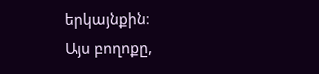երկայնքին։
Այս բողոքը,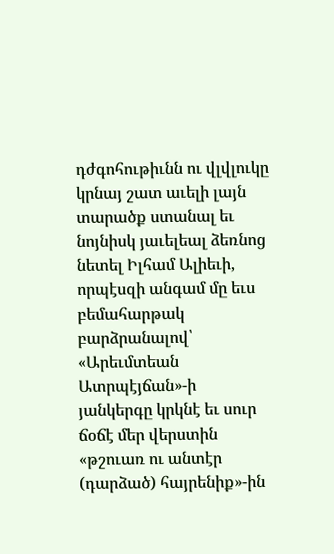դժգոհութիւնն ու վլվլուկը կրնայ շատ աւելի լայն տարածք ստանալ եւ նոյնիսկ յաւելեալ ձեռնոց նետել Իլհամ Ալիեւի, որպէսզի անգամ մը եւս բեմահարթակ բարձրանալով՝ «Արեւմտեան Ատրպէյճան»-ի յանկերգը կրկնէ եւ սուր ճօճէ մեր վերստին «թշուառ ու անտէր (դարձած) հայրենիք»-ին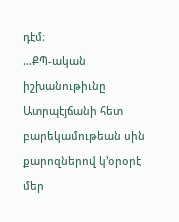դէմ։
…ՔՊ-ական իշխանութիւնը Ատրպէյճանի հետ բարեկամութեան սին քարոզներով կ’օրօրէ մեր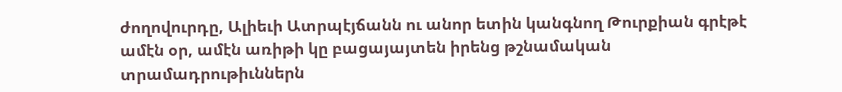ժողովուրդը, Ալիեւի Ատրպէյճանն ու անոր ետին կանգնող Թուրքիան գրէթէ ամէն օր, ամէն առիթի կը բացայայտեն իրենց թշնամական տրամադրութիւններն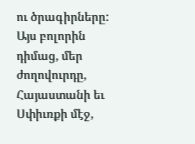ու ծրագիրները: Այս բոլորին դիմաց, մեր ժողովուրդը, Հայաստանի եւ Սփիւռքի մէջ,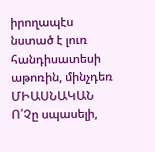իրողապէս նստած է լուռ հանդիսատեսի աթոռին, մինչդեռ ՄԻԱՍՆԱԿԱՆ Ո՛Չը սպասելի,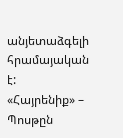անյետաձգելի հրամայական է:
«Հայրենիք» – Պոսթըն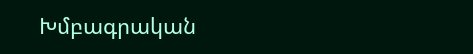Խմբագրական